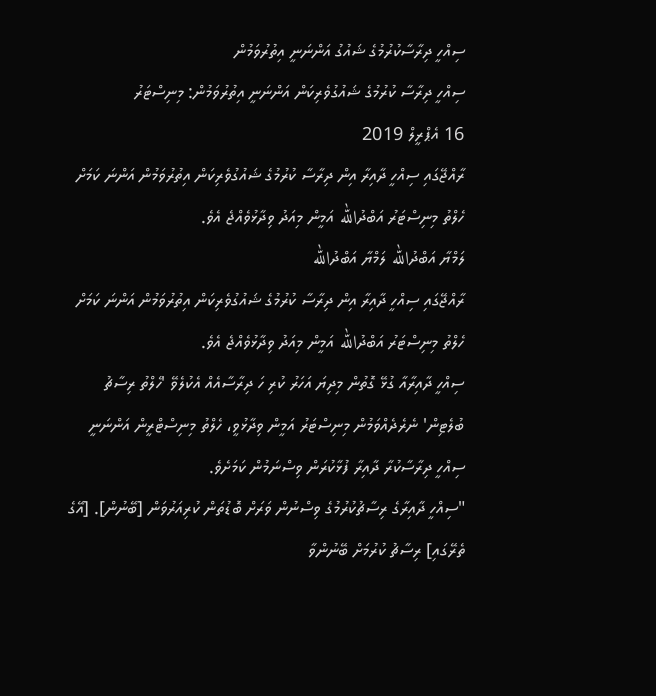ސިއްހީ ދިރާސާކުރުމުގެ ޝައުގު އަންނަނީ އިތުރުވަމުން
ސިއްހީ ދިރާސާ ކުރުމުގެ ޝައުގުވެރިކަން އަންނަނީ އިތުރުވަމުން: މިނިސްޓަރު
16 އެޕްރީލް 2019
ރާއްޖޭގައި ސިއްހީ ދާއިރާ އިން ދިރާސާ ކުރުމުގެ ޝައުގުވެރިކަން އިތުރުވަމުން އަންނަ ކަމަށް ހެލްތު މިނިސްޓަރު އަބްދުالله އަމީން މިއަދު ވިދާޅުވެއްޖެ އެވެ.
ލަމްޔާ އަބްދުالله ލަމްޔާ އަބްދުالله
ރާއްޖޭގައި ސިއްހީ ދާއިރާ އިން ދިރާސާ ކުރުމުގެ ޝައުގުވެރިކަން އިތުރުވަމުން އަންނަ ކަމަށް ހެލްތު މިނިސްޓަރު އަބްދުالله އަމީން މިއަދު ވިދާޅުވެއްޖެ އެވެ.
ސިއްހީ ދާއިރާއާ ގުޅޭ ގޮތުން މިދިޔަ އަހަރު ކުރި ހަ ދިރާސާއެއް އެކުލެވޭ 'ހެލްތު ރިސާޗު ބުލެޓިން' ނެރެދެއްވަމުން މިނިސްޓަރު އަމީން ވިދާޅުވީ، ހެލްތު މިނިސްޓްރީން އަންނަނީ ސިއްހީ ދިރާސާކުރާ ދާއިރާ ފުޅާކުރަން ވިސްނަމުން ކަމަށެވެ.
"ސިއްހީ ދާއިރާގެ ރިސާޗުކުރުމުގެ ވިސްނުން ވަރަށް ބޮޑުތަން ކުރިއަރުވަން [ބޭނުން]. [އޭގެ ތެރޭގައި] ރިސާޗު ކުރުމަށް ބޭނުންވާ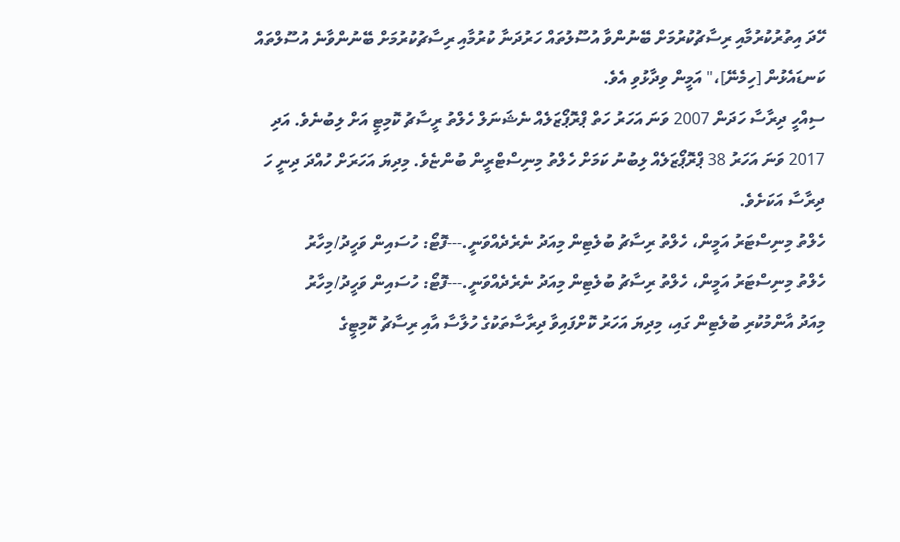ހޭދަ އިތުރުކުރުމާއި ރިސާޗުކުރުމަށް ބޭނުންވާ އުސޫލުތައް ހަރުދަނާ ކުރުމާއި ރިސާޗުކުރުމަށް ބޭނުންވާނެ އުސޫލްތައް ކަނޑައެޅުން [ހިމެނޭ]،" އަމީން ވިދާޅުވި އެވެ.
ސިއްހީ ދިރާސާ ހަދަން 2007 ވަނަ އަހަރު ހަތް ޕްރޮޕޯޒަލެއް ނެޝަނަލް ހެލްތު ރީސާޗު ކޮމިޓީ އަށް ލިބުނެވެ. އަދި 2017 ވަނަ އަހަރު 38 ޕްރޮޕޯޒަލެއް ލިބުނު ކަމަށް ހެލްތު މިނިސްޓްރީން ބުންޏެވެ. މިދިޔަ އަހަރަށް ހުއްދަ ދިނީ ހަ ދިރާސާ އަކަށެވެ.
ހެލްތު މިނިސްޓަރު އަމީން، ހެލްތު ރިސާޗު ބުލެޓިން މިއަދު ނެރެދެއްވަނީ.---ފޮޓޯ: ހުސައިން ވަހީދު/މިހާރު
ހެލްތު މިނިސްޓަރު އަމީން، ހެލްތު ރިސާޗު ބުލެޓިން މިއަދު ނެރެދެއްވަނީ.---ފޮޓޯ: ހުސައިން ވަހީދު/މިހާރު
މިއަދު އާންމުކުރި ބުލެޓިން ގައި، މިދިޔަ އަހަރު ކޮށްފައިވާ ދިރާސާތަކުގެ ހުލާސާ އާއި ރިސާޗު ކޮމިޓީގެ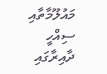މައުލޫމާތާއި ސިއްހީ ދާއިރާގައި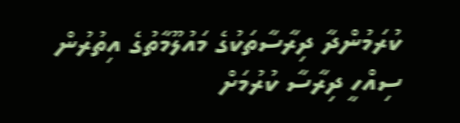ކުރަމުންދާ ދިރާސާތަކުގެ މައުލޫމާތުގެ އިތުރުން ސިއްހީ ދިރާސާ ކުރުމަށް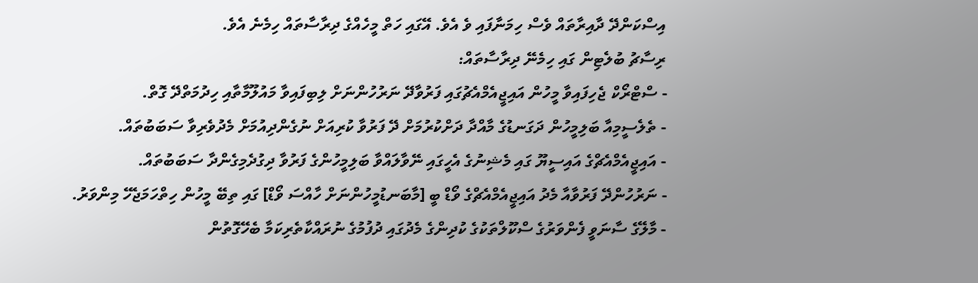އިސްކަންދޭ ދާއިރާތައް ވެސް ހިމަނާފައި ވެ އެވެ. އޭގައި ހަތް މީހެއްގެ ދިރާސާތައް ހިމެނެ އެވެ.
ރިސާޗު ބުލެޓިން ގައި ހިމެނޭ ދިރާސާތައް:
- ސްޓްރޯކް ޖެހިފައިވާ މީހުން އައިޖީއެމްއެޗުގައި ފަރުވާދޭ ނަރުހުންނަށް ލިބިފައިވާ މައުލޫމާތާއި ހިދުމަތްދޭ ގޮތް.
- ތެލެސީމިއާ ބަލިމީހުން ދަގަނޑުގެ މާއްދާ ދަށްކުރުމަށް ދޭ ފަރުވާ ކުރިއަށް ނުގެންދިއުމަށް މެދުވެރިވާ ސަބަބުތައް.
- އައިޖީއެމްއެޗްގެ އައިސީޔޫ ގައި މެޝިނުގެ އެހީގައި ނޭވާލައްވާ ބަލިމީހުންގެ ފަރުވާ ދިގުދެމިގެންދާ ސަބަބުތައް.
- ނަރުހުންދޭ ފަރުވާއާ މެދު އައިޖީއެމްއެޗްގެ ވޯޑް ބީ [މާބަނޑުމީހުންނަށް ހާއްސަ ވޯޑް] ގައި ތިބޭ މީހުން ހިތްހަމަޖެހޭ މިންވަރު.
- މާލޭގެ ސާނަވީ ފެންވަރުގެ ސްކޫލްތަކުގެ ކުދިންގެ މެދުގައި ދުފުމުގެ ނުރައްކާތެރިކަމާ ބެހޭގޮތުން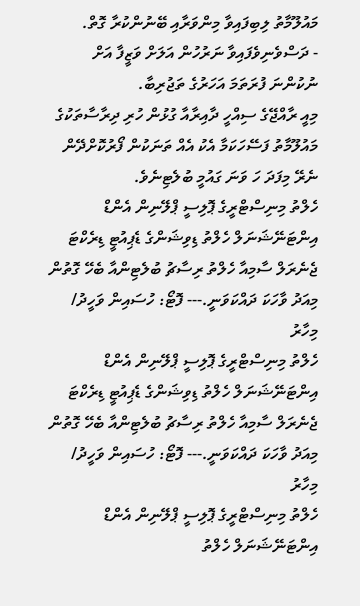މައުލޫމާތު ލިބިފައިވާ މިންވަރާއި ބޭނުންކުރާ ގޮތް.
- ދަސްވެނިވެފައިވާ ނަރުހުން އަލަށް ވަޒީފާ އަށް ނުކުންނަ ފުރަތަމަ އަހަރުގެ ތަޖުރިބާ.
މިއީ ރާއްޖޭގެ ސިއްހީ ދާއިރާއާ ގުޅުން ހުރި ދިރާސާތަކުގެ މައުލޫމާތު ފަސޭހަކަމާ އެކު އެއް ތަނަކުން ފޯރުކޮށްދޭން ނެރޭ މިފަދަ ހަ ވަނަ ގައުމީ ބުލެޓިނެވެ.
ހެލްތު މިނިސްޓްރީގެ ޕޮލިސީ ޕްލޭނިން އެންޑް އިންޓަނޭޝަނަލް ހެލްތު ޑިވިޝަންގެ ޑެޕިއުޓީ ޑިރެކްޓަ ޖެނެރަލް ސާމިއާ ހެލްތު ރިސާޗު ބުލެޓިންއާ ބެހޭ ގޮތުން މިއަދު ވާހަކަ ދައްކަވަނީ.--- ފޮޓޯ: ހުސައިން ވަހީދު/ މިހާރު
ހެލްތު މިނިސްޓްރީގެ ޕޮލިސީ ޕްލޭނިން އެންޑް އިންޓަނޭޝަނަލް ހެލްތު ޑިވިޝަންގެ ޑެޕިއުޓީ ޑިރެކްޓަ ޖެނެރަލް ސާމިއާ ހެލްތު ރިސާޗު ބުލެޓިންއާ ބެހޭ ގޮތުން މިއަދު ވާހަކަ ދައްކަވަނީ.--- ފޮޓޯ: ހުސައިން ވަހީދު/ މިހާރު
ހެލްތު މިނިސްޓްރީގެ ޕޮލިސީ ޕްލޭނިން އެންޑް އިންޓަނޭޝަނަލް ހެލްތު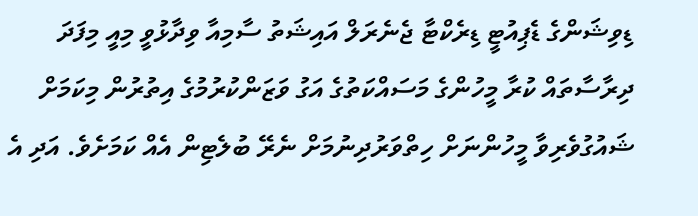ޑިވިޝަންގެ ޑެޕިއުޓީ ޑިރެކްޓާ ޖެނެރަލް އައިޝަތު ސާމިއާ ވިދާޅުވީ މިއީ މިފަދަ ދިރާސާތައް ކުރާ މީހުންގެ މަސައްކަތުގެ އަގު ވަޒަންކުރުމުގެ އިތުރުން މިކަމަށް ޝައުގުވެރިވާ މީހުންނަށް ހިތްވަރުދިނުމަށް ނެރޭ ބުލެޓިން އެއް ކަމަށެވެ. އަދި އެ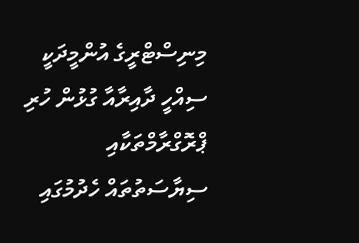މިނިސްޓްރީގެ އުންމީދަކީ ސިއްހީ ދާއިރާއާ ގުޅުން ހުރި ޕްރޮގްރާމްތަކާއި ސިޔާސަތުތައް ހެދުމުގައި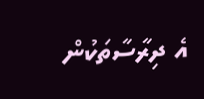އެ ދިރާސާތަކުން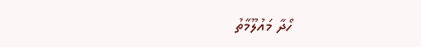ހޯދާ މައުލޫމާތު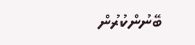ބޭނުންކުރުން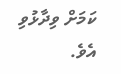ކަމަށް ވިދާޅުވި އެވެ.